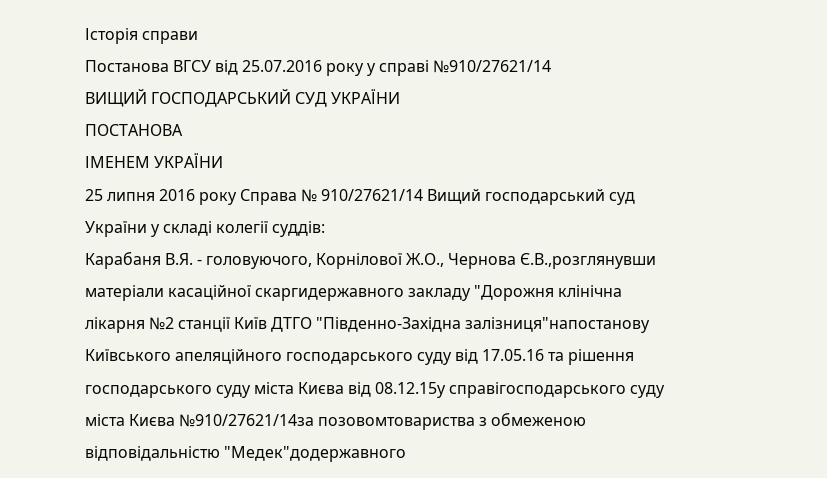Історія справи
Постанова ВГСУ від 25.07.2016 року у справі №910/27621/14
ВИЩИЙ ГОСПОДАРСЬКИЙ СУД УКРАЇНИ
ПОСТАНОВА
ІМЕНЕМ УКРАЇНИ
25 липня 2016 року Справа № 910/27621/14 Вищий господарський суд України у складі колегії суддів:
Карабаня В.Я. - головуючого, Корнілової Ж.О., Чернова Є.В.,розглянувши матеріали касаційної скаргидержавного закладу "Дорожня клінічна лікарня №2 станції Київ ДТГО "Південно-Західна залізниця"напостанову Київського апеляційного господарського суду від 17.05.16 та рішення господарського суду міста Києва від 08.12.15у справігосподарського суду міста Києва №910/27621/14за позовомтовариства з обмеженою відповідальністю "Медек"додержавного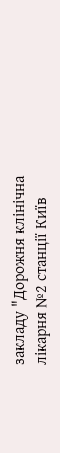закладу "Дорожня клінічна лікарня №2 станції Київ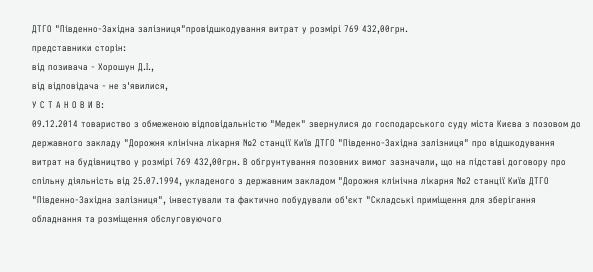ДТГО "Південно-Західна залізниця"провідшкодування витрат у розмірі 769 432,00грн.
представники сторін:
від позивача - Хорошун Д.І.,
від відповідача - не з'явилися,
У С Т А Н О В И В:
09.12.2014 товариство з обмеженою відповідальністю "Медек" звернулися до господарського суду міста Києва з позовом до державного закладу "Дорожня клінічна лікарня №2 станції Київ ДТГО "Південно-Західна залізниця" про відшкодування витрат на будівництво у розмірі 769 432,00грн. В обгрунтування позовних вимог зазначали, що на підставі договору про спільну діяльність від 25.07.1994, укладеного з державним закладом "Дорожня клінічна лікарня №2 станції Київ ДТГО "Південно-Західна залізниця", інвестували та фактично побудували об'єкт "Складські приміщення для зберігання обладнання та розміщення обслуговуючого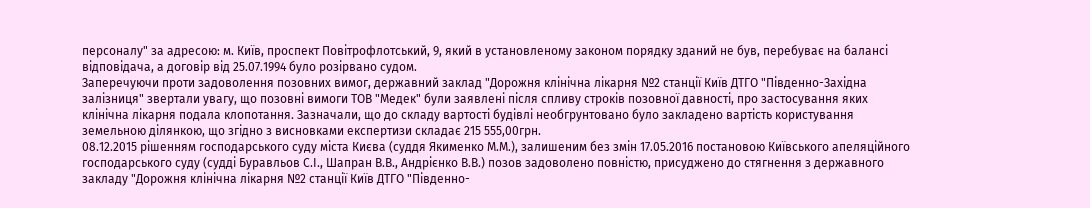персоналу" за адресою: м. Київ, проспект Повітрофлотський, 9, який в установленому законом порядку зданий не був, перебуває на балансі відповідача, а договір від 25.07.1994 було розірвано судом.
Заперечуючи проти задоволення позовних вимог, державний заклад "Дорожня клінічна лікарня №2 станції Київ ДТГО "Південно-Західна залізниця" звертали увагу, що позовні вимоги ТОВ "Медек" були заявлені після спливу строків позовної давності, про застосування яких клінічна лікарня подала клопотання. Зазначали, що до складу вартості будівлі необгрунтовано було закладено вартість користування земельною ділянкою, що згідно з висновками експертизи складає 215 555,00грн.
08.12.2015 рішенням господарського суду міста Києва (суддя Якименко М.М.), залишеним без змін 17.05.2016 постановою Київського апеляційного господарського суду (судді Буравльов С.І., Шапран В.В., Андрієнко В.В.) позов задоволено повністю, присуджено до стягнення з державного закладу "Дорожня клінічна лікарня №2 станції Київ ДТГО "Південно-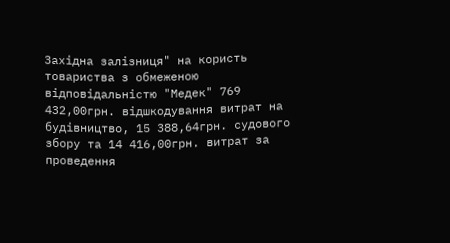Західна залізниця" на користь товариства з обмеженою відповідальністю "Медек" 769 432,00грн. відшкодування витрат на будівництво, 15 388,64грн. судового збору та 14 416,00грн. витрат за проведення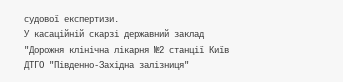судової експертизи.
У касаційній скарзі державний заклад "Дорожня клінічна лікарня №2 станції Київ ДТГО "Південно-Західна залізниця"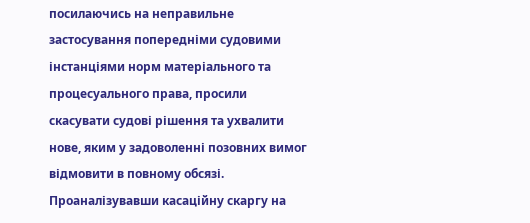посилаючись на неправильне застосування попередніми судовими інстанціями норм матеріального та процесуального права, просили скасувати судові рішення та ухвалити нове, яким у задоволенні позовних вимог відмовити в повному обсязі.
Проаналізувавши касаційну скаргу на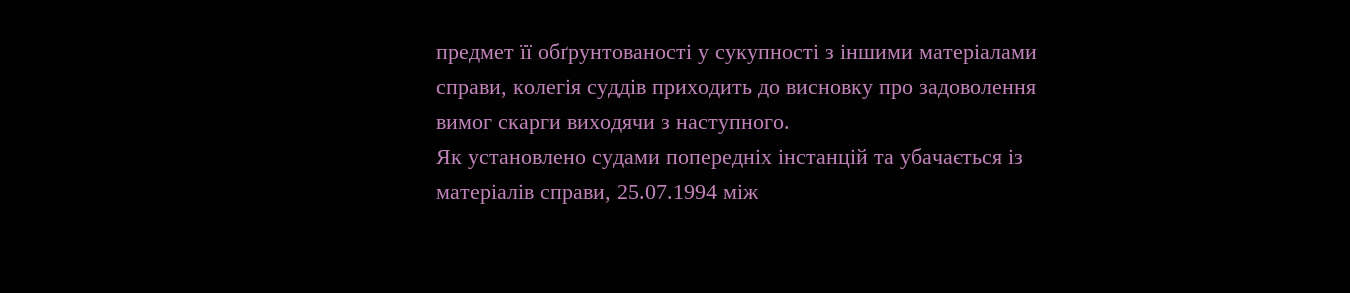предмет її обґрунтованості у сукупності з іншими матеріалами справи, колегія суддів приходить до висновку про задоволення вимог скарги виходячи з наступного.
Як установлено судами попередніх інстанцій та убачається із матеріалів справи, 25.07.1994 між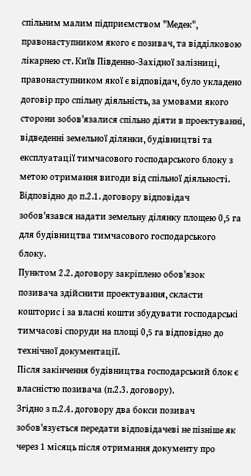спільним малим підприємством "Медек", правонаступником якого є позивач, та відділковою лікарнею ст. Київ Південно-Західної залізниці, правонаступником якої є відповідач, було укладено договір про спільну діяльність, за умовами якого сторони зобов'язалися спільно діяти в проектуванні, відведенні земельної ділянки, будівництві та експлуатації тимчасового господарського блоку з метою отримання вигоди від спільної діяльності.
Відповідно до п.2.1. договору відповідач зобов'язався надати земельну ділянку площею 0,5 га для будівництва тимчасового господарського блоку.
Пунктом 2.2. договору закріплено обов'язок позивача здійснити проектування, скласти кошторис і за власні кошти збудувати господарські тимчасові споруди на площі 0,5 га відповідно до технічної документації.
Після закінчення будівництва господарський блок є власністю позивача (п.2.3. договору).
Згідно з п.2.4. договору два бокси позивач зобов'язується передати відповідачеві не пізніше як через 1 місяць після отримання документу про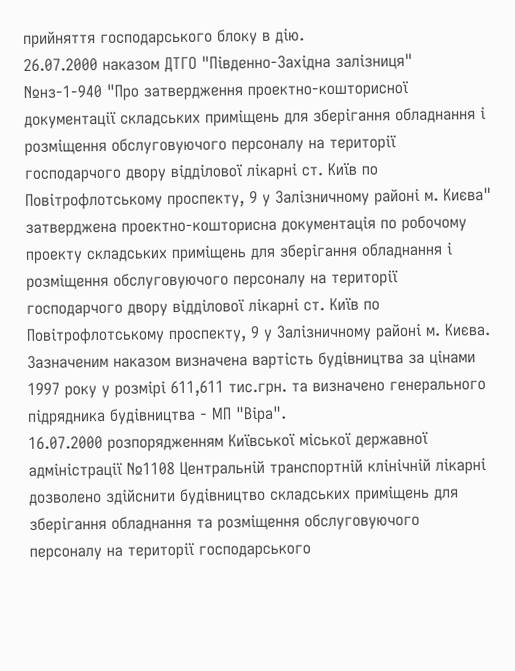прийняття господарського блоку в дію.
26.07.2000 наказом ДТГО "Південно-Західна залізниця" №нз-1-940 "Про затвердження проектно-кошторисної документації складських приміщень для зберігання обладнання і розміщення обслуговуючого персоналу на території господарчого двору відділової лікарні ст. Київ по Повітрофлотському проспекту, 9 у Залізничному районі м. Києва" затверджена проектно-кошторисна документація по робочому проекту складських приміщень для зберігання обладнання і розміщення обслуговуючого персоналу на території господарчого двору відділової лікарні ст. Київ по Повітрофлотському проспекту, 9 у Залізничному районі м. Києва. Зазначеним наказом визначена вартість будівництва за цінами 1997 року у розмірі 611,611 тис.грн. та визначено генерального підрядника будівництва - МП "Віра".
16.07.2000 розпорядженням Київської міської державної адміністрації №1108 Центральній транспортній клінічній лікарні дозволено здійснити будівництво складських приміщень для зберігання обладнання та розміщення обслуговуючого персоналу на території господарського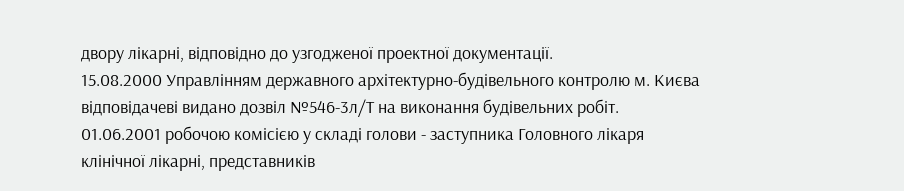двору лікарні, відповідно до узгодженої проектної документації.
15.08.2000 Управлінням державного архітектурно-будівельного контролю м. Києва відповідачеві видано дозвіл №546-3л/Т на виконання будівельних робіт.
01.06.2001 робочою комісією у складі голови - заступника Головного лікаря клінічної лікарні, представників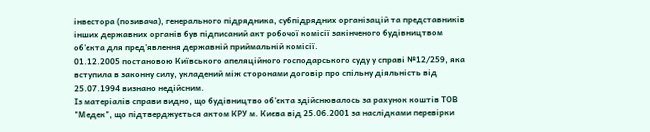інвестора (позивача), генерального підрядника, субпідрядних організацій та представників інших державних органів був підписаний акт робочої комісії закінченого будівництвом об'єкта для пред'явлення державній приймальній комісії.
01.12.2005 постановою Київського апеляційного господарського суду у справі №12/259, яка вступила в законну силу, укладений між сторонами договір про спільну діяльність від 25.07.1994 визнано недійсним.
Із матеріалів справи видно, що будівництво об'єкта здійснювалось за рахунок коштів ТОВ "Медек", що підтверджується актом КРУ м. Києва від 25.06.2001 за наслідками перевірки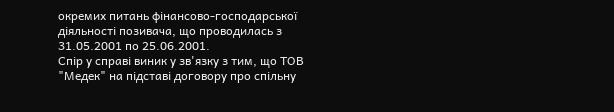окремих питань фінансово-господарської діяльності позивача, що проводилась з 31.05.2001 по 25.06.2001.
Спір у справі виник у зв'язку з тим, що ТОВ "Медек" на підставі договору про спільну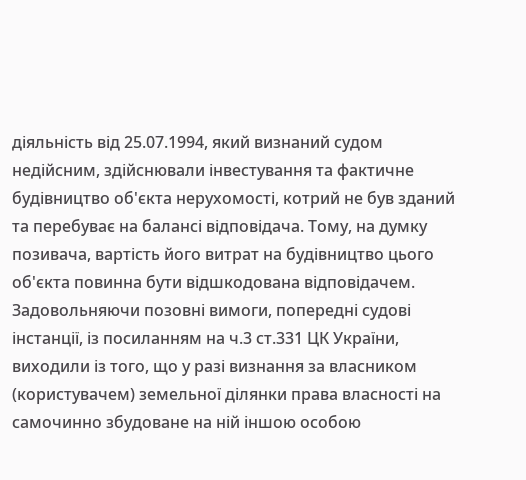діяльність від 25.07.1994, який визнаний судом недійсним, здійснювали інвестування та фактичне будівництво об'єкта нерухомості, котрий не був зданий та перебуває на балансі відповідача. Тому, на думку позивача, вартість його витрат на будівництво цього об'єкта повинна бути відшкодована відповідачем.
Задовольняючи позовні вимоги, попередні судові інстанції, із посиланням на ч.3 ст.331 ЦК України, виходили із того, що у разі визнання за власником (користувачем) земельної ділянки права власності на самочинно збудоване на ній іншою особою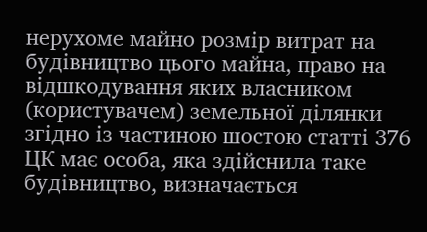нерухоме майно розмір витрат на будівництво цього майна, право на відшкодування яких власником (користувачем) земельної ділянки згідно із частиною шостою статті 376 ЦК має особа, яка здійснила таке будівництво, визначається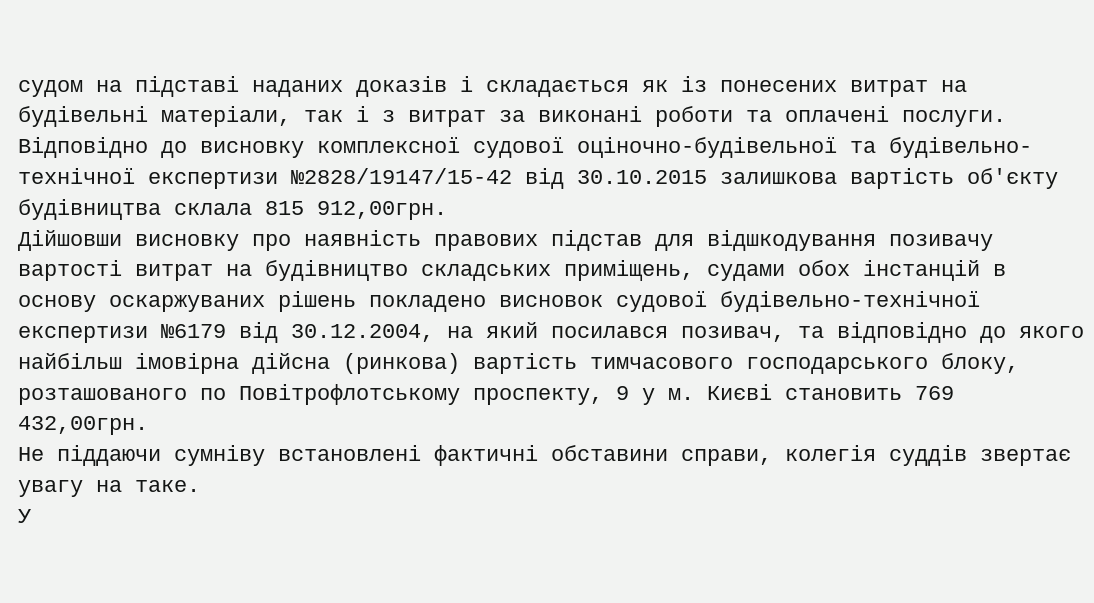судом на підставі наданих доказів і складається як із понесених витрат на будівельні матеріали, так і з витрат за виконані роботи та оплачені послуги.
Відповідно до висновку комплексної судової оціночно-будівельної та будівельно-технічної експертизи №2828/19147/15-42 від 30.10.2015 залишкова вартість об'єкту будівництва склала 815 912,00грн.
Дійшовши висновку про наявність правових підстав для відшкодування позивачу вартості витрат на будівництво складських приміщень, судами обох інстанцій в основу оскаржуваних рішень покладено висновок судової будівельно-технічної експертизи №6179 від 30.12.2004, на який посилався позивач, та відповідно до якого найбільш імовірна дійсна (ринкова) вартість тимчасового господарського блоку, розташованого по Повітрофлотському проспекту, 9 у м. Києві становить 769 432,00грн.
Не піддаючи сумніву встановлені фактичні обставини справи, колегія суддів звертає увагу на таке.
У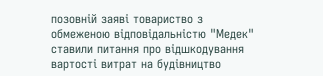позовній заяві товариство з обмеженою відповідальністю "Медек" ставили питання про відшкодування вартості витрат на будівництво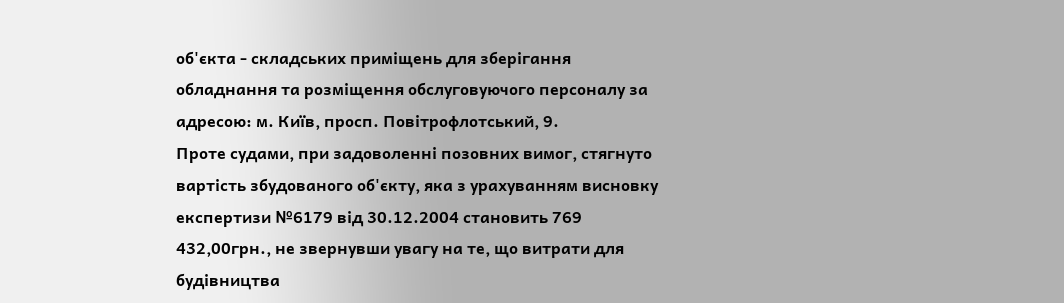об'єкта - складських приміщень для зберігання обладнання та розміщення обслуговуючого персоналу за адресою: м. Київ, просп. Повітрофлотський, 9.
Проте судами, при задоволенні позовних вимог, стягнуто вартість збудованого об'єкту, яка з урахуванням висновку експертизи №6179 від 30.12.2004 становить 769 432,00грн., не звернувши увагу на те, що витрати для будівництва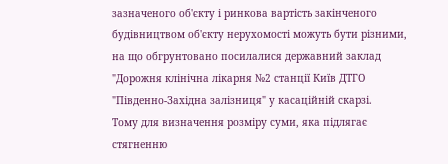зазначеного об'єкту і ринкова вартість закінченого будівництвом об'єкту нерухомості можуть бути різними, на що обгрунтовано посилалися державний заклад "Дорожня клінічна лікарня №2 станції Київ ДТГО "Південно-Західна залізниця" у касаційній скарзі.
Тому для визначення розміру суми, яка підлягає стягненню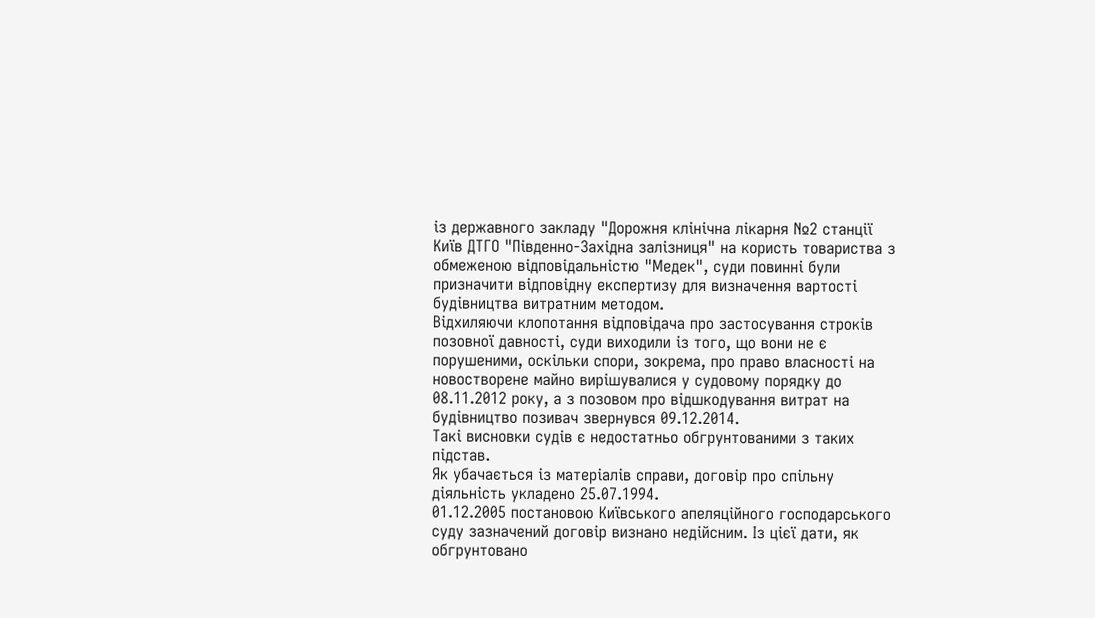із державного закладу "Дорожня клінічна лікарня №2 станції Київ ДТГО "Південно-Західна залізниця" на користь товариства з обмеженою відповідальністю "Медек", суди повинні були призначити відповідну експертизу для визначення вартості будівництва витратним методом.
Відхиляючи клопотання відповідача про застосування строків позовної давності, суди виходили із того, що вони не є порушеними, оскільки спори, зокрема, про право власності на новостворене майно вирішувалися у судовому порядку до 08.11.2012 року, а з позовом про відшкодування витрат на будівництво позивач звернувся 09.12.2014.
Такі висновки судів є недостатньо обгрунтованими з таких підстав.
Як убачається із матеріалів справи, договір про спільну діяльність укладено 25.07.1994.
01.12.2005 постановою Київського апеляційного господарського суду зазначений договір визнано недійсним. Із цієї дати, як обгрунтовано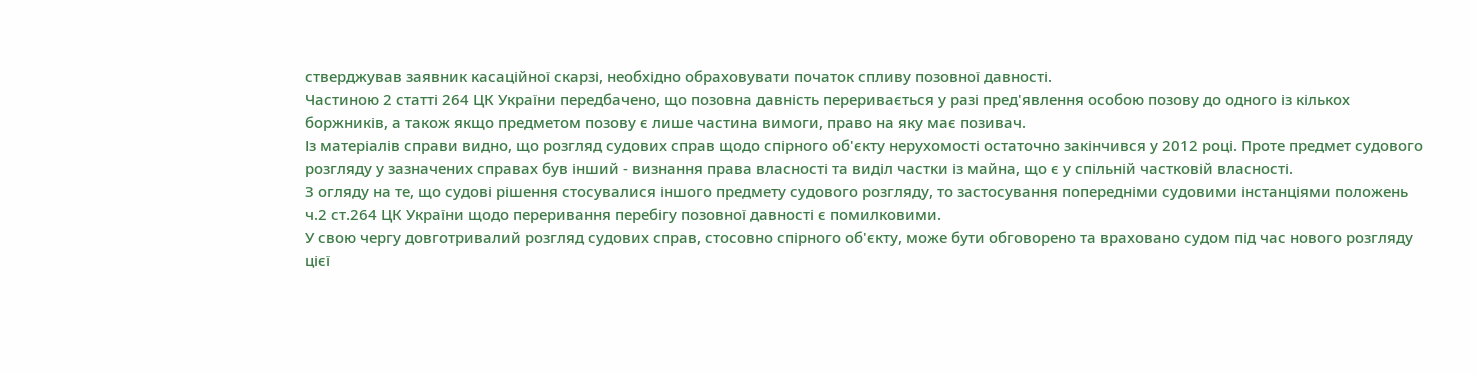стверджував заявник касаційної скарзі, необхідно обраховувати початок спливу позовної давності.
Частиною 2 статті 264 ЦК України передбачено, що позовна давність переривається у разі пред'явлення особою позову до одного із кількох боржників, а також якщо предметом позову є лише частина вимоги, право на яку має позивач.
Із матеріалів справи видно, що розгляд судових справ щодо спірного об'єкту нерухомості остаточно закінчився у 2012 році. Проте предмет судового розгляду у зазначених справах був інший - визнання права власності та виділ частки із майна, що є у спільній частковій власності.
З огляду на те, що судові рішення стосувалися іншого предмету судового розгляду, то застосування попередніми судовими інстанціями положень ч.2 ст.264 ЦК України щодо переривання перебігу позовної давності є помилковими.
У свою чергу довготривалий розгляд судових справ, стосовно спірного об'єкту, може бути обговорено та враховано судом під час нового розгляду цієї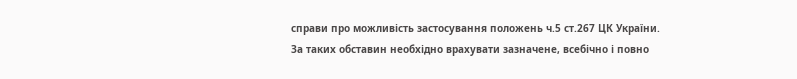справи про можливість застосування положень ч.5 ст.267 ЦК України.
За таких обставин необхідно врахувати зазначене, всебічно і повно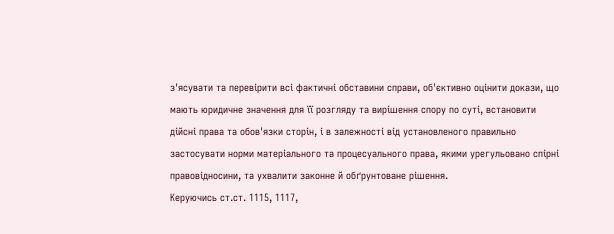з'ясувати та перевірити всі фактичні обставини справи, об'єктивно оцінити докази, що мають юридичне значення для її розгляду та вирішення спору по суті, встановити дійсні права та обов'язки сторін, і в залежності від установленого правильно застосувати норми матеріального та процесуального права, якими урегульовано спірні правовідносини, та ухвалити законне й обґрунтоване рішення.
Керуючись ст.ст. 1115, 1117,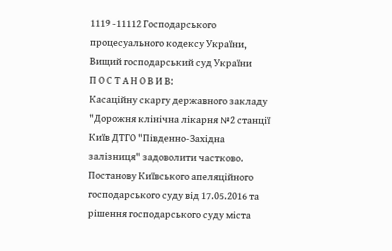1119 -11112 Господарського процесуального кодексу України, Вищий господарський суд України
П О С Т А Н О В И В:
Касаційну скаргу державного закладу "Дорожня клінічна лікарня №2 станції Київ ДТГО "Південно-Західна залізниця" задоволити частково.
Постанову Київського апеляційного господарського суду від 17.05.2016 та рішення господарського суду міста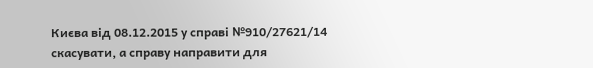Києва від 08.12.2015 у справі №910/27621/14 скасувати, а справу направити для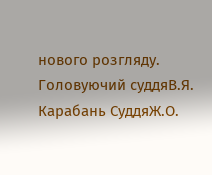нового розгляду.
Головуючий суддяВ.Я. Карабань СуддяЖ.О.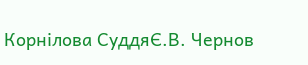Корнілова СуддяЄ.В. Чернов